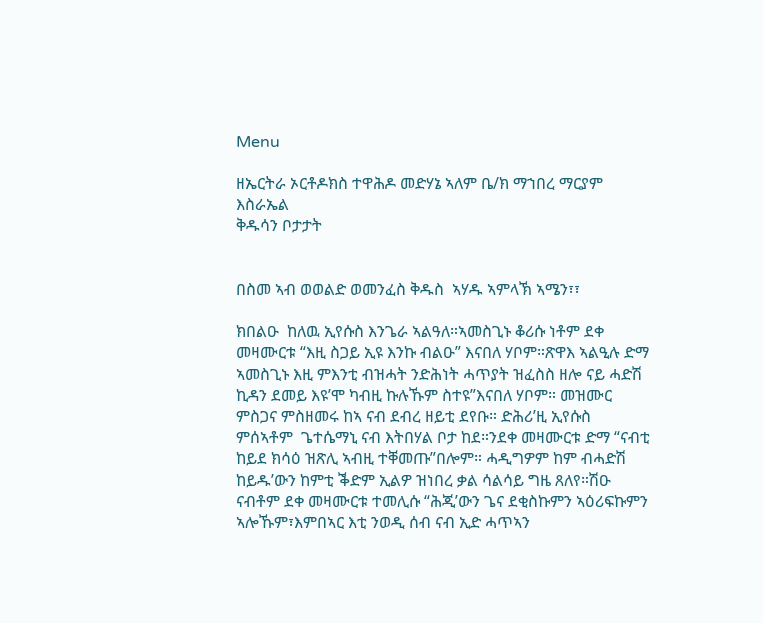Menu

ዘኤርትራ ኦርቶዶክስ ተዋሕዶ መድሃኔ ኣለም ቤ/ክ ማኀበረ ማርያም እስራኤል
ቅዱሳን ቦታታት


በስመ ኣብ ወወልድ ወመንፈስ ቅዱስ  ኣሃዱ ኣምላኽ ኣሜን፣፣

ክበልዑ  ከለዉ ኢየሱስ እንጌራ ኣልዓለ።ኣመስጊኑ ቆሪሱ ነቶም ደቀ መዛሙርቱ “እዚ ስጋይ ኢዩ እንኩ ብልዑ” እናበለ ሃቦም።ጽዋእ ኣልዒሉ ድማ ኣመስጊኑ እዚ ምእንቲ ብዝሓት ንድሕነት ሓጥያት ዝፈስስ ዘሎ ናይ ሓድሽ ኪዳን ደመይ እዩ’ሞ ካብዚ ኩሉኹም ስተዩ”እናበለ ሃቦም። መዝሙር ምስጋና ምስዘመሩ ከኣ ናብ ደብረ ዘይቲ ደየቡ። ድሕሪ’ዚ ኢየሱስ ምሰኣቶም  ጌተሴማኒ ናብ እትበሃል ቦታ ከደ።ንደቀ መዛሙርቱ ድማ “ናብቲ ከይደ ክሳዕ ዝጽሊ ኣብዚ ተቐመጡ”በሎም። ሓዲግዎም ከም ብሓድሽ ከይዱ’ውን ከምቲ ቕድም ኢልዎ ዝነበረ ቃል ሳልሳይ ግዜ ጸለየ።ሽዑ ናብቶም ደቀ መዛሙርቱ ተመሊሱ “ሕጂ’ውን ጌና ደቂስኩምን ኣዕሪፍኩምን ኣሎኹም፣እምበኣር እቲ ንወዲ ሰብ ናብ ኢድ ሓጥኣን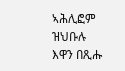ኣሕሊፎም ዝህቡሉ እዋን በጺሑ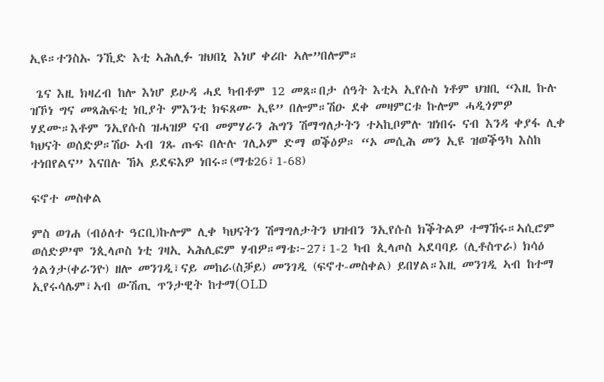ኢዩ።ተንስኡ ንኺድ እቲ ኣሕሊፉ ዝህበኒ እነሆ ቀሪቡ ኣሎ”በሎም።

 ጌና እዚ ክዛረብ ከሎ እነሆ ይሁዳ ሓደ ካብቶም 12 መጸ።በታ ሰዓት እቲኣ ኢየሱስ ነቶም ህዝቢ “እዚ ኩሉ ዝኾነ ግና መጻሕፍቲ ነቢያት ምእንቲ ክፍጸሙ ኢዩ” በሎም።ሽዑ ደቀ መዛምርቱ ኩሎም ሓዲጎምዎ ሃደሙ።እቶም ንኢየሱስ ዝሓዝዎ ናብ መምሃራን ሕግን ሽማግለታትን ተኣኪቦምሉ ዝነበሩ ናብ እንዳ ቀያፋ ሊቀ ካህናት ወሰድዎ።ሽዑ ኣብ ገጹ ጡፍ በሉሉ ገሊኦም ድማ ወቕዕዎ። “ኦ መሲሕ መን ኢዩ ዝወቕዓካ እስከ ተነበየልና” እናበሉ ኸኣ ይደፍእዎ ነበሩ።(ማቴ26፣1-68)

ፍኖተ መስቀል

ምስ ወገሐ (ብዕለተ ዓርቢ)ኩሎም ሊቀ ካህናትን ሽማግለታትን ህዝብን ንኢየሱስ ክቕትልዎ ተማኸሩ።ኣሲሮም ወሰድዎ’ሞ ንጲላጦስ ነቲ ገዛኢ ኣሕሊፎም ሃብዎ።ማቴ፦27፣1-2 ካብ ጲላጦስ ኣደባባይ (ሊቶስጥራ) ክሳዕ ጎልጎታ(ቀራንዮ) ዘሎ መንገዲ፣ናይ መከራ(ስቓይ) መንገዲ (ፍኖተ-መስቀል) ይበሃል።እዚ መንገዲ ኣብ ከተማ ኢየሩሳሌም፣ኣብ ውሽጢ ጥንታዊት ከተማ(OLD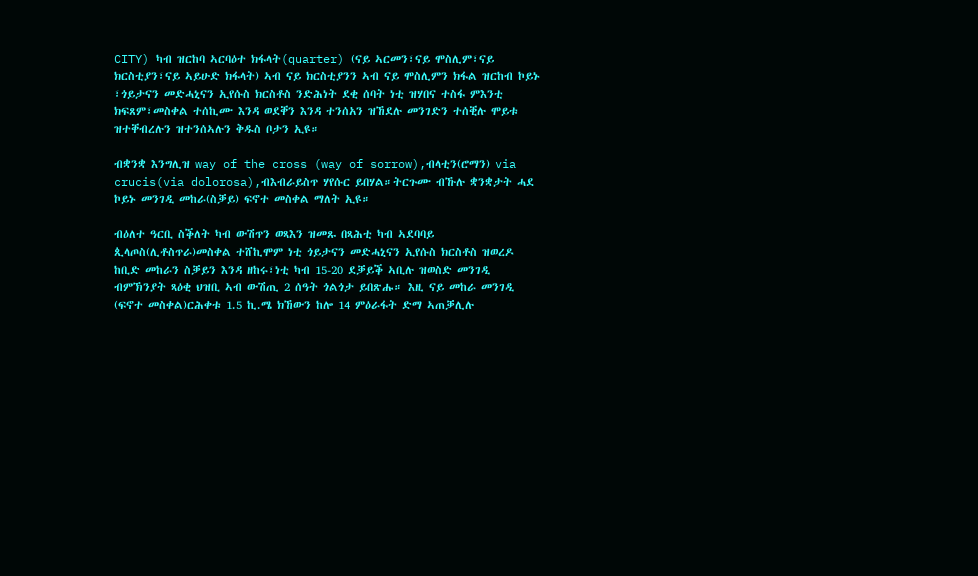CITY) ካብ ዝርከባ ኣርባዕተ ክፋላት(quarter) (ናይ ኣርመን፣ናይ ሞስሊም፣ናይ ክርስቲያን፣ናይ ኣይሁድ ክፋላት) ኣብ ናይ ክርስቲያንን ኣብ ናይ ሞስሊምን ክፋል ዝርከብ ኮይኑ ፣ጎይታናን መድሓኒናን ኢየሱስ ክርስቶስ ንድሕነት ደቂ ሰባት ነቲ ዝሃበና ተስፋ ምእንቲ ክፍጸም፣መስቀል ተሰኪሙ እንዳ ወደቐን እንዳ ተንሰአን ዝኸደሉ መንገድን ተሰቒሉ ሞይቱ ዝተቐብረሉን ዝተንሰኣሉን ቅዱስ ቦታን ኢዩ።

ብቋንቋ እንግሊዝ way of the cross (way of sorrow),ብላቲን(ሮማን) via crucis(via dolorosa),ብእብራይስጥ ሃየሱር ይበሃል።ትርጉሙ ብኹሉ ቋንቋታት ሓደ ኮይኑ መንገዲ መከራ(ስቓይ) ፍኖተ መስቀል ማለት ኢዩ።

ብዕለተ ዓርቢ ስቕለት ካብ ውሽጥን ወጻእን ዝመጹ በጻሕቲ ካብ ኣደባባይ ጲላጦስ(ሊቶስጥራ)መስቀል ተሸኪሞም ነቲ ጎይታናን መድሓኒናን ኢየሱስ ክርስቶስ ዝወረዶ ከቢድ መከራን ስቓይን እንዳ ዘከሩ፣ነቲ ካብ 15-20 ደቓይቕ ኣቢሉ ዝወስድ መንገዲ ብምኽንያት ጻዕቂ ህዝቢ ኣብ ውሽጢ 2 ሰዓት ጎልጎታ ይበጽሑ። እዚ ናይ መከራ መንገዲ (ፍኖተ መስቀል)ርሕቀቱ 1.5 ኪ.ሜ ክኸውን ከሎ 14 ምዕራፋት ድማ ኣጠቓሊሉ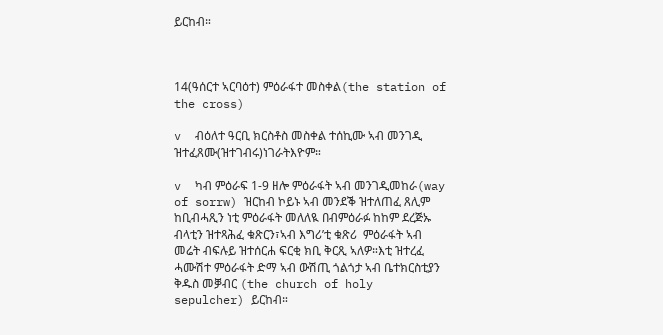ይርከብ።



14(ዓሰርተ ኣርባዕተ) ምዕራፋተ መስቀል(the station of the cross)

v  ብዕለተ ዓርቢ ክርስቶስ መስቀል ተሰኪሙ ኣብ መንገዲ ዝተፈጸሙ(ዝተገብሩ)ነገራትእዮም።

v  ካብ ምዕራፍ 1-9 ዘሎ ምዕራፋት ኣብ መንገዲመከራ(way of sorrw) ዝርከብ ኮይኑ ኣብ መንደቕ ዝተለጠፈ ጸሊም ከቢብሓጺን ነቲ ምዕራፋት መለለዪ በብምዕራፉ ከከም ደረጅኡ ብላቲን ዝተጻሕፈ ቁጽርን፣ኣብ እግሪ’ቲ ቁጽሪ  ምዕራፋት ኣብ መሬት ብፍሉይ ዝተሰርሐ ፍርቂ ክቢ ቅርጺ ኣለዎ።እቲ ዝተረፈ ሓሙሽተ ምዕራፋት ድማ ኣብ ውሽጢ ጎልጎታ ኣብ ቤተክርስቲያን ቅዱስ መቓብር (the church of holy sepulcher) ይርከብ።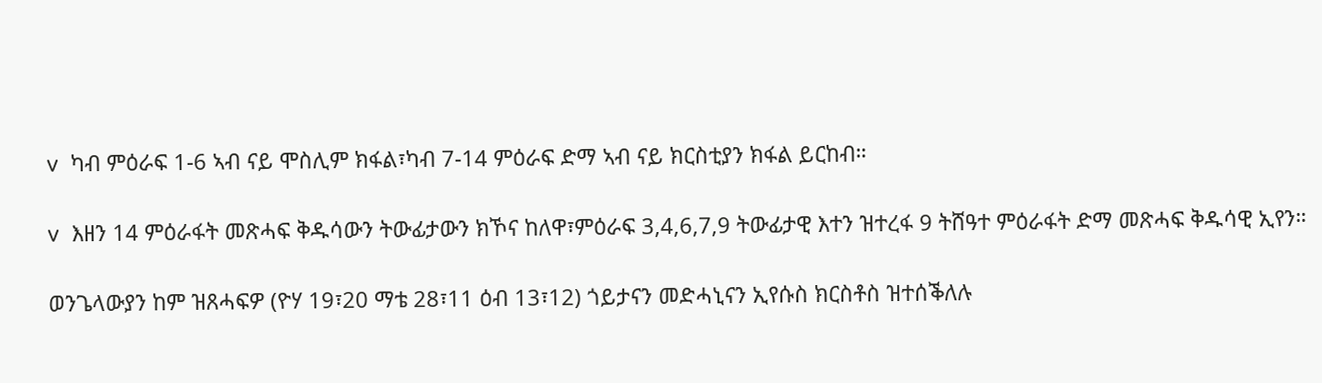v  ካብ ምዕራፍ 1-6 ኣብ ናይ ሞስሊም ክፋል፣ካብ 7-14 ምዕራፍ ድማ ኣብ ናይ ክርስቲያን ክፋል ይርከብ።

v  እዘን 14 ምዕራፋት መጽሓፍ ቅዱሳውን ትውፊታውን ክኾና ከለዋ፣ምዕራፍ 3,4,6,7,9 ትውፊታዊ እተን ዝተረፋ 9 ትሸዓተ ምዕራፋት ድማ መጽሓፍ ቅዱሳዊ ኢየን።

ወንጌላውያን ከም ዝጸሓፍዎ (ዮሃ 19፣20 ማቴ 28፣11 ዕብ 13፣12) ጎይታናን መድሓኒናን ኢየሱስ ክርስቶስ ዝተሰቕለሉ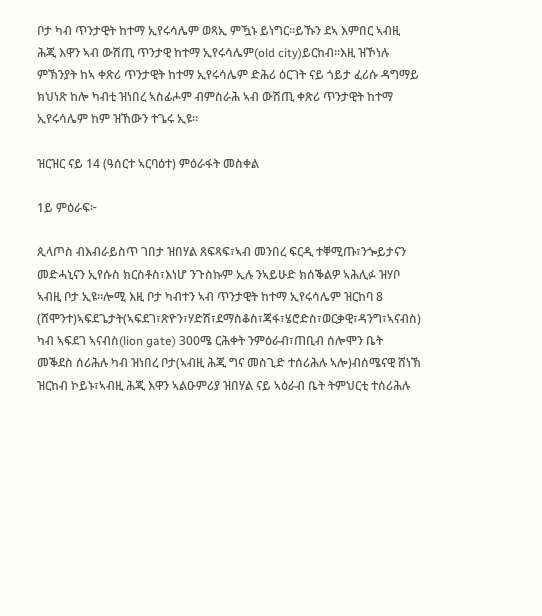ቦታ ካብ ጥንታዊት ከተማ ኢየሩሳሌም ወጻኢ ምዃኑ ይነግር።ይኹን ደኣ እምበር ኣብዚ ሕጂ እዋን ኣብ ውሽጢ ጥንታዊ ከተማ ኢየሩሳሌም(old city)ይርከብ።እዚ ዝኾነሉ ምኽንያት ከኣ ቀጽሪ ጥንታዊት ከተማ ኢየሩሳሌም ድሕሪ ዕርገት ናይ ጎይታ ፈሪሱ ዳግማይ ክህነጽ ከሎ ካብቲ ዝነበረ ኣስፊሖም ብምስራሕ ኣብ ውሽጢ ቀጽሪ ጥንታዊት ከተማ ኢየሩሳሌም ከም ዝኸውን ተጌሩ ኢዩ።

ዝርዝር ናይ 14 (ዓሰርተ ኣርባዕተ) ምዕራፋት መስቀል

1ይ ምዕራፍ፦

ጲላጦስ ብእብራይስጥ ገበታ ዝበሃል ጸፍጻፍ፣ኣብ መንበረ ፍርዲ ተቐሚጡ፣ንጐይታናን መድሓኒናን ኢየሱስ ክርስቶስ፣እነሆ ንጉስኩም ኢሉ ንኣይሁድ ክሰቕልዎ ኣሕሊፉ ዝሃቦ ኣብዚ ቦታ ኢዩ።ሎሚ እዚ ቦታ ካብተን ኣብ ጥንታዊት ከተማ ኢየሩሳሌም ዝርከባ 8 (ሸሞንተ)ኣፍደጌታት(ኣፍደገ፣ጽዮን፣ሃድሽ፣ደማስቆስ፣ጃፋ፣ሄሮድስ፣ወርቃዊ፣ዳንግ፣ኣናብስ) ካብ ኣፍደገ ኣናብስ(lion gate) 300ሜ ርሕቀት ንምዕራብ፣ጠቢብ ሰሎሞን ቤት መቕደስ ሰሪሕሉ ካብ ዝነበረ ቦታ(ኣብዚ ሕጂ ግና መስጊድ ተሰሪሕሉ ኣሎ)ብሰሜናዊ ሸነኽ ዝርከብ ኮይኑ፣ኣብዚ ሕጂ እዋን ኣልዑምሪያ ዝበሃል ናይ ኣዕራብ ቤት ትምህርቲ ተሰሪሕሉ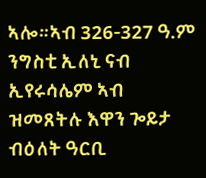ኣሎ።ኣብ 326-327 ዓ.ም ንግስቲ ኢለኒ ናብ ኢየሩሳሌም ኣብ ዝመጸትሉ እዋን ጐይታ ብዕለት ዓርቢ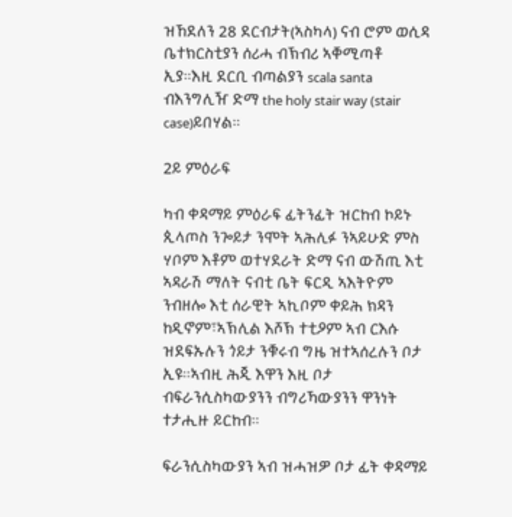ዝኸደለን 28 ደርብታት(ኣስካላ) ናብ ሮም ወሲዳ ቤተክርስቲያን ሰሪሓ ብኽብሪ ኣቐሚጣቶ ኢያ።እዚ ደርቢ ብጣልያን scala santa ብእንግሊዥ ድማ the holy stair way (stair case)ይበሃል።

2ይ ምዕራፍ

ካብ ቀዳማይ ምዕራፍ ፊትንፊት ዝርከብ ኮይኑ ጲላጦስ ንጐይታ ንሞት ኣሕሊፉ ንኣይሁድ ምስ ሃቦም እቶም ወተሃደራት ድማ ናብ ውሽጢ እቲ ኣዳራሽ ማለት ናብቲ ቤት ፍርዲ ኣእትዮም ንብዘሎ እቲ ሰራዊት ኣኪቦም ቀይሕ ክዳን ከዲኖም፣ኣኽሊል እሾኽ ተቲዖም ኣብ ርእሱ ዝደፍኡሉን ጎይታ ንቑሩብ ግዜ ዝተኣሰረሉን ቦታ ኢዩ።ኣብዚ ሕጂ እዋን እዚ ቦታ ብፍራንሲስካውያንን ብግሪኻውያንን ዋንነት ተታሒዙ ይርከብ።

ፍራንሲስካውያን ኣብ ዝሓዝዎ ቦታ ፊት ቀዳማይ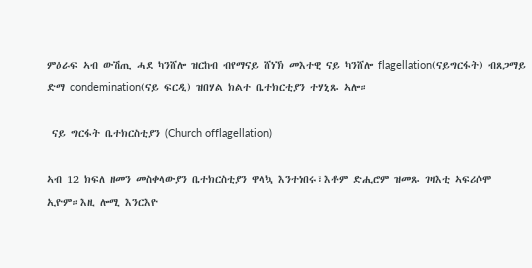ምዕራፍ ኣብ ውሽጢ ሓደ ካንሸሎ ዝርከብ ብየማናይ ሸነኽ መእተዊ ናይ ካንሸሎ flagellation(ናይግርፋት) ብጸጋማይ ድማ condemination(ናይ ፍርዲ) ዝበሃል ክልተ ቤተክርቲያን ተሃኒጹ ኣሎ።

 ናይ ግርፋት ቤተክርስቲያን (Church offlagellation)

ኣብ 12 ክፍለ ዘመን መስቀላውያን ቤተክርስቲያን ዋላኳ እንተነበሩ፣እቶም ድሒሮም ዝመጹ ገዛእቲ ኣፍሪሶሞ ኢዮም።እዚ ሎሚ እንርእዮ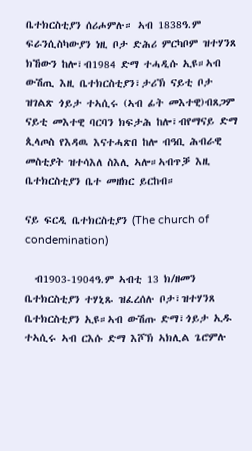ቤተክርስቲያን ሰሪሖምሉ። ኣብ 1838ዓ.ም ፍራንሲስካውያን ነዚ ቦታ ድሕሪ ምርካቦም ዝተሃንጸ ክኸውን ከሎ፣ብ1984 ድማ ተሓዲሱ ኢዩ።ኣብ ውሽጢ እዚ ቤተክርስቲያን፣ታሪኽ ናይቲ ቦታ ዝገልጽ ጎይታ ተኣሲሩ (ኣብ ፊት መእተዊ)ብጸጋም ናይቲ መእተዊ ባርባን ክፍታሕ ከሎ፣ብየማናይ ድማ ጲላጦስ የእዳዉ እናተሓጽበ ከሎ ብዓቢ ሕብራዊ መስቲያት ዝተሳእለ ስእሊ ኣሎ።ኣብጥቓ እዚ ቤተክርስቲያን ቤተ መዘክር ይርከብ።

ናይ ፍርዲ ቤተክርስቲያን (The church of condemination)

  ብ1903-1904ዓ.ም ኣብቲ 13 ክ/ዘመን ቤተክርስቲያን ተሃኒጹ ዝፈረሰሉ ቦታ፣ዝተሃንጸ ቤተክርስቲያን ኢዩ።ኣብ ውሽጡ ድማ፣ጎይታ ኢዱ ተኣሲሩ ኣብ ርእሱ ድማ እሾኽ ኣክሊል ጌሮምሉ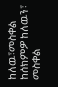ከለዉ፣መስቀል ከሰክምዎ ከለዉን፣ መስቀል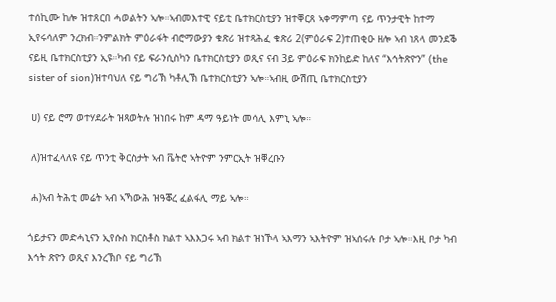ተሰኪሙ ከሎ ዝተጸርበ ሓወልትን ኣሎ።ኣብመእተዊ ናይቲ ቤተክርስቲያን ዝተቐርጸ ኣቀማምጣ ናይ ጥንታዊት ከተማ ኢየሩሳለም ንረክብ።ንምልክት ምዕራፋት ብሮማውያን ቁጽሪ ዝተጻሕፈ ቁጽሪ 2(ምዕራፍ 2)ተጠቂዑ ዘሎ ኣብ ነጸላ መንደቕ ናይዚ ቤተክርስቲያን ኢዩ።ካብ ናይ ፍራንሲስካን ቤተክርስቲያን ወጺና ናብ 3ይ ምዕራፍ ክንከይድ ከለና “እኅትጽዮን” (the sister of sion)ዝተባህለ ናይ ግሪኽ ካቶሊኽ ቤተክርስቲያን ኣሎ።ኣብዚ ውሽጢ ቤተክርስቲያን

 ሀ) ናይ ሮማ ወተሃደራት ዝጻወትሉ ዝነበሩ ከም ዳማ ዓይነት መሳሊ እምኒ ኣሎ።

 ለ)ዝተፈላለዩ ናይ ጥንቲ ቅርስታት ኣብ ቬትሮ ኣትዮም ንምርኢት ዝቐረቡን

 ሐ)ኣብ ትሕቲ መሬት ኣብ ኣኻውሕ ዝዓቖረ ፈልፋሊ ማይ ኣሎ።

ጎይታናን መድሓኒናን ኢየሱስ ክርስቶስ ክልተ ኣእእጋሩ ኣብ ክልተ ዝነኾላ ኣእማን ኣእትዮም ዝኣሰሩሉ ቦታ ኣሎ።እዚ ቦታ ካብ እኅት ጽዮን ወጺና እንረኽቦ ናይ ግሪኽ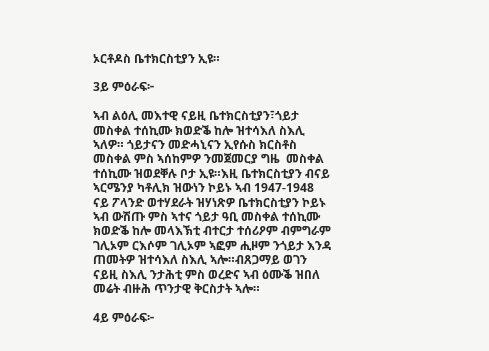ኦርቶዶስ ቤተክርስቲያን ኢዩ።

3ይ ምዕራፍ፦

ኣብ ልዕሊ መእተዊ ናይዚ ቤተክርስቲያን፣ጎይታ መስቀል ተሰኪሙ ክወድቕ ከሎ ዝተሳእለ ስእሊ ኣለዎ። ጎይታናን መድሓኒናን ኢየሱስ ክርስቶስ መስቀል ምስ ኣሰከምዎ ንመጀመርያ ግዜ  መስቀል ተሰኪሙ ዝወደቐሉ ቦታ ኢዩ።እዚ ቤተክርስቲያን ብናይ ኣርሜንያ ካቶሊክ ዝውነን ኮይኑ ኣብ 1947-1948 ናይ ፖላንድ ወተሃደራት ዝሃነጽዎ ቤተክርስቲያን ኮይኑ ኣብ ውሽጡ ምስ ኣተና ጎይታ ዓቢ መስቀል ተሰኪሙ ክወድቕ ከሎ መላእኽቲ ብተርታ ተሰሪዖም ብምግራም ገሊኦም ርእሶም ገሊኦም ኣፎም ሒዞም ንጎይታ እንዳ ጠመትዎ ዝተሳእለ ስእሊ ኣሎ።ብጸጋማይ ወገን ናይዚ ስእሊ ንታሕቲ ምስ ወረድና ኣብ ዕሙቕ ዝበለ መሬት ብዙሕ ጥንታዊ ቅርስታት ኣሎ።

4ይ ምዕራፍ፦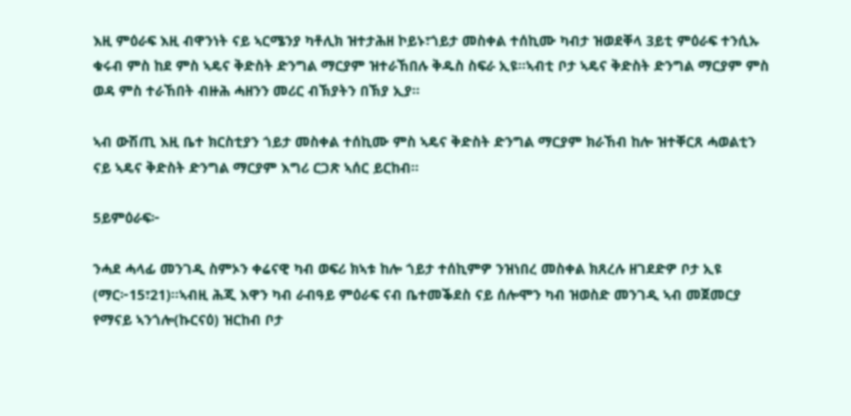እዚ ምዕራፍ እዚ ብዋንነት ናይ ኣርሜንያ ካቶሊክ ዝተታሕዘ ኮይኑ፣ጎይታ መስቀል ተሰኪሙ ካብታ ዝወደቐላ 3ይቲ ምዕራፍ ተንሲኡ ቁሩብ ምስ ከደ ምስ ኣዴና ቅድስት ድንግል ማርያም ዝተራኸበሉ ቅዱስ ስፍራ ኢዩ።ኣብቲ ቦታ ኣዴና ቅድስት ድንግል ማርያም ምስ ወዳ ምስ ተራኸበት ብዙሕ ሓዘንን መሪር ብኽያትን በኽያ ኢያ።

ኣብ ውሽጢ እዚ ቤተ ክርስቲያን ጎይታ መስቀል ተሰኪሙ ምስ ኣዴና ቅድስት ድንግል ማርያም ክራኸብ ከሎ ዝተቐርጸ ሓወልቲን ናይ ኣዴና ቅድስት ድንግል ማርያም እግሪ ርጋጽ ኣሰር ይርከብ።

5ይምዕራፍ፦

ንሓደ ሓላፊ መንገዲ ስምኦን ቀሬናዊ ካብ ወፍሪ ክኣቱ ከሎ ጎይታ ተሰኪምዎ ንዝነበረ መስቀል ክጸረሉ ዘገደድዎ ቦታ ኢዩ (ማር፦15፣21)።ኣብዚ ሕጂ እዋን ካብ ራብዓይ ምዕራፍ ናብ ቤተመቕደስ ናይ ሰሎሞን ካብ ዝወስድ መንገዲ ኣብ መጀመርያ የማናይ ኣንጎሎ(ኩርናዕ) ዝርከብ ቦታ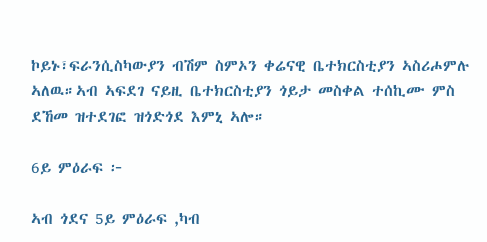ኮይኑ፣ፍራንሲስካውያን ብሽም ስምኦን ቀሬናዊ ቤተክርስቲያን ኣስሪሖምሉ ኣለዉ።ኣብ ኣፍደገ ናይዚ ቤተክርስቲያን ጎይታ መስቀል ተሰኪሙ ምስ ደኸመ ዝተደገፎ ዝጎድጎደ እምኒ ኣሎ።

6ይ ምዕራፍ ፦

ኣብ ጎደና 5ይ ምዕራፍ ,ካብ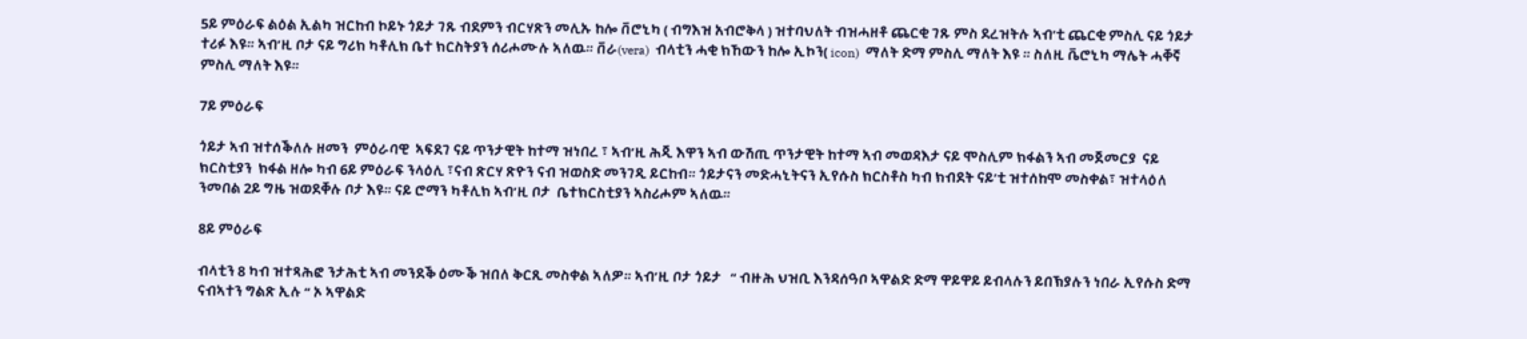5ይ ምዕራፍ ልዕል ኢልካ ዝርከብ ኮይኑ ጎይታ ገጹ ብደምን ብርሃጽን መሊኡ ከሎ ቨሮኒካ ( ብግእዝ አብሮቅላ ) ዝተባህለት ብዝሓዘቶ ጨርቂ ገጹ ምስ ደረዝትሉ ኣብ’ቲ ጨርቂ ምስሊ ናይ ጎይታ ተሪፉ እዩ። ኣብ’ዚ ቦታ ናይ ግሪክ ካቶሊክ ቤተ ክርስትያን ሰሪሖሙሉ ኣለዉ። ቨራ(vera)  ብላቲን ሓቂ ክኸውን ከሎ ኢኮን( icon)  ማለት ድማ ምስሊ ማለት እዩ ። ስለዚ ቬሮኒካ ማሌት ሓቐኛ ምስሊ ማለት እዩ።

7ይ ምዕራፍ

ጎይታ ኣብ ዝተሰቕለሉ ዘመን  ምዕራባዊ  ኣፍደገ ናይ ጥንታዊት ከተማ ዝነበረ ፣ ኣብ’ዚ ሕጂ እዋን ኣብ ውሽጢ ጥንታዊት ከተማ ኣብ መወዳእታ ናይ ሞስሊም ክፋልን ኣብ መጀመርያ  ናይ ክርስቲያን  ክፋል ዘሎ ካብ 6ይ ምዕራፍ ንላዕሊ ፣ናብ ጽርሃ ጽዮን ናብ ዝወስድ መንገዲ ይርከብ። ጎይታናን መድሓኒትናን ኢየሱስ ክርስቶስ ካብ ክብደት ናይ’ቲ ዝተሰከሞ መስቀል፣ ዝተላዕለ ንመበል 2ይ ግዜ ዝወደቐሉ ቦታ እዩ። ናይ ሮማን ካቶሊክ ኣብ’ዚ ቦታ  ቤተክርስቲያን ኣስሪሖም ኣለዉ።

8ይ ምዕራፍ

ብላቲን 8 ካብ ዝተጻሕፎ ንታሕቲ ኣብ መንደቕ ዕሙቕ ዝበለ ቅርጺ መስቀል ኣለዎ። ኣብ’ዚ ቦታ ጎይታ   “ ብዙሕ ህዝቢ እንዳሰዓቦ ኣዋልድ ድማ ዋይዋይ ይብላሉን ይበኽያሉን ነበራ ኢየሱስ ድማ ናብኣተን ግልጽ ኢሉ “ ኦ ኣዋልድ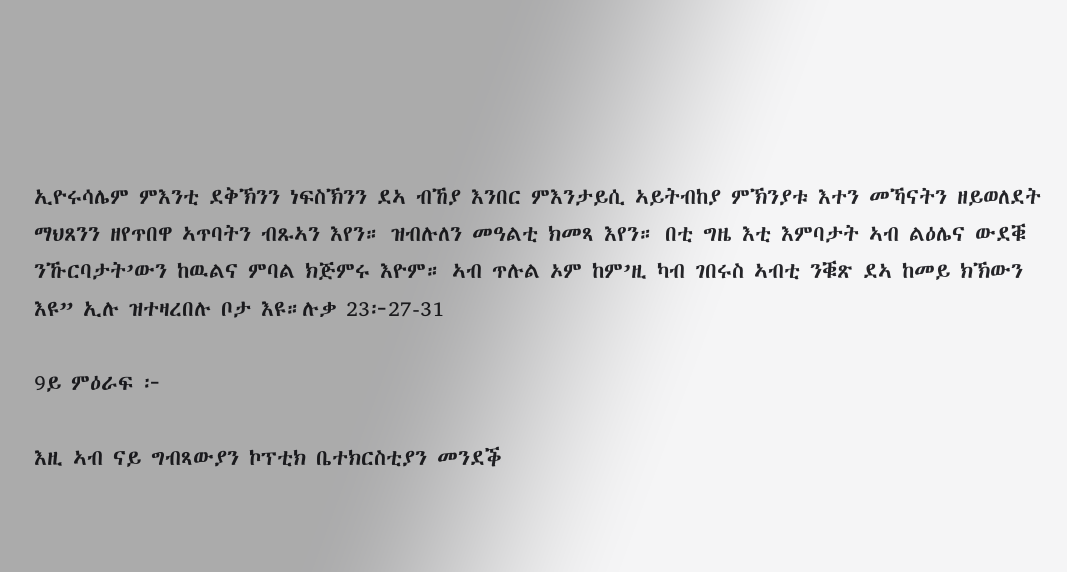ኢዮሩሳሌም ምእንቲ ደቅኽንን ነፍስኽንን ደኣ ብኸያ እንበር ምእንታይሲ ኣይትብከያ ምኽንያቱ እተን መኻናትን ዘይወለደት ማህጸንን ዘየጥበዋ ኣጥባትን ብጹኣን እየን። ዝብሉለን መዓልቲ ክመጻ እየን። በቲ ግዜ እቲ እምባታት ኣብ ልዕሌና ውደቑ ንኹርባታት’ውን ከዉልና ምባል ክጅምሩ እዮም። ኣብ ጥሉል ኦም ከም’ዚ ካብ ገበሩስ ኣብቲ ንቑጽ ደኣ ከመይ ክኽውን እዩ” ኢሉ ዝተዛረበሉ ቦታ እዩ።ሉቃ 23፦27-31

9ይ ምዕራፍ ፦

እዚ ኣብ ናይ ግብጻውያን ኮፕቲክ ቤተክርስቲያን መንደቕ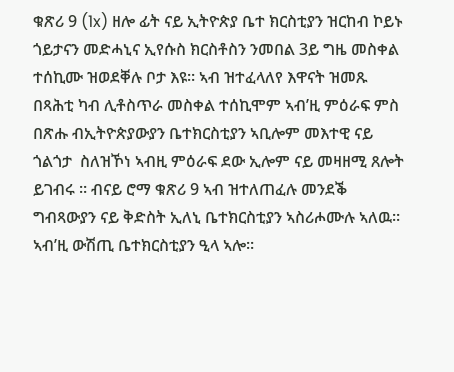ቁጽሪ 9 (1x) ዘሎ ፊት ናይ ኢትዮጵያ ቤተ ክርስቲያን ዝርከብ ኮይኑ ጎይታናን መድሓኒና ኢየሱስ ክርስቶስን ንመበል 3ይ ግዜ መስቀል ተሰኪሙ ዝወደቐሉ ቦታ እዩ። ኣብ ዝተፈላለየ እዋናት ዝመጹ በጻሕቲ ካብ ሊቶስጥራ መስቀል ተሰኪሞም ኣብ’ዚ ምዕራፍ ምስ በጽሑ ብኢትዮጵያውያን ቤተክርስቲያን ኣቢሎም መእተዊ ናይ ጎልጎታ  ስለዝኾነ ኣብዚ ምዕራፍ ደው ኢሎም ናይ መዛዘሚ ጸሎት ይገብሩ ። ብናይ ሮማ ቁጽሪ 9 ኣብ ዝተለጠፈሉ መንደቕ ግብጻውያን ናይ ቅድስት ኢለኒ ቤተክርስቲያን ኣስሪሖሙሉ ኣለዉ። ኣብ’ዚ ውሽጢ ቤተክርስቲያን ዒላ ኣሎ።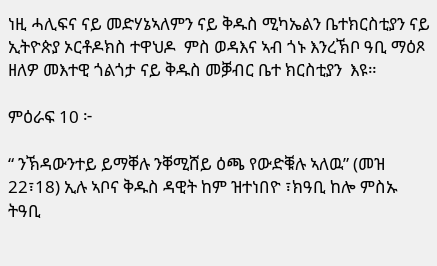ነዚ ሓሊፍና ናይ መድሃኔኣለምን ናይ ቅዱስ ሚካኤልን ቤተክርስቲያን ናይ ኢትዮጵያ ኦርቶዶክስ ተዋህዶ  ምስ ወዳእና ኣብ ጎኑ እንረኽቦ ዓቢ ማዕጾ ዘለዎ መእተዊ ጎልጎታ ናይ ቅዱስ መቓብር ቤተ ክርስቲያን  እዩ።

ምዕራፍ 10 ፦

“ ንኽዳውንተይ ይማቐሉ ንቐሚሸይ ዕጫ የውድቑሉ ኣለዉ” (መዝ 22፣18) ኢሉ ኣቦና ቅዱስ ዳዊት ከም ዝተነበዮ ፣ክዓቢ ከሎ ምስኡ ትዓቢ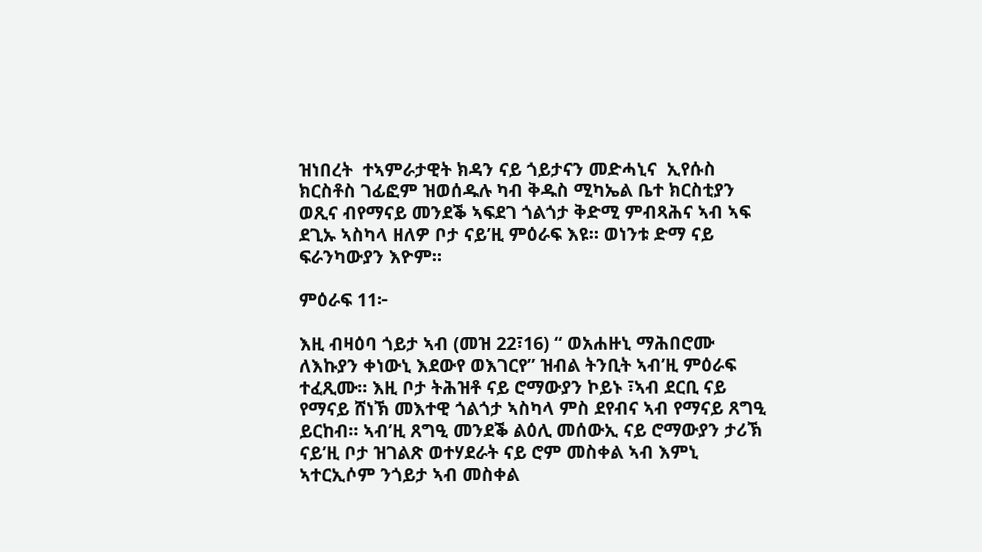ዝነበረት  ተኣምራታዊት ክዳን ናይ ጎይታናን መድሓኒና  ኢየሱስ ክርስቶስ ገፊፎም ዝወሰዱሉ ካብ ቅዱስ ሚካኤል ቤተ ክርስቲያን ወጺና ብየማናይ መንደቕ ኣፍደገ ጎልጎታ ቅድሚ ምብጻሕና ኣብ ኣፍ ደጊኡ ኣስካላ ዘለዎ ቦታ ናይ’ዚ ምዕራፍ እዩ። ወነንቱ ድማ ናይ ፍራንካውያን እዮም።

ምዕራፍ 11፦

እዚ ብዛዕባ ጎይታ ኣብ (መዝ 22፣16) “ ወአሐዙኒ ማሕበሮሙ ለእኩያን ቀነውኒ እደውየ ወእገርየ” ዝብል ትንቢት ኣብ’ዚ ምዕራፍ ተፈጺሙ። እዚ ቦታ ትሕዝቶ ናይ ሮማውያን ኮይኑ ፣ኣብ ደርቢ ናይ የማናይ ሸነኽ መእተዊ ጎልጎታ ኣስካላ ምስ ደየብና ኣብ የማናይ ጸግዒ ይርከብ። ኣብ’ዚ ጸግዒ መንደቕ ልዕሊ መሰውኢ ናይ ሮማውያን ታሪኽ ናይ’ዚ ቦታ ዝገልጽ ወተሃደራት ናይ ሮም መስቀል ኣብ እምኒ ኣተርኢሶም ንጎይታ ኣብ መስቀል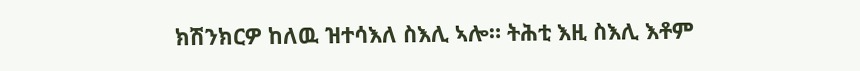ክሽንክርዎ ከለዉ ዝተሳእለ ስእሊ ኣሎ። ትሕቲ እዚ ስእሊ እቶም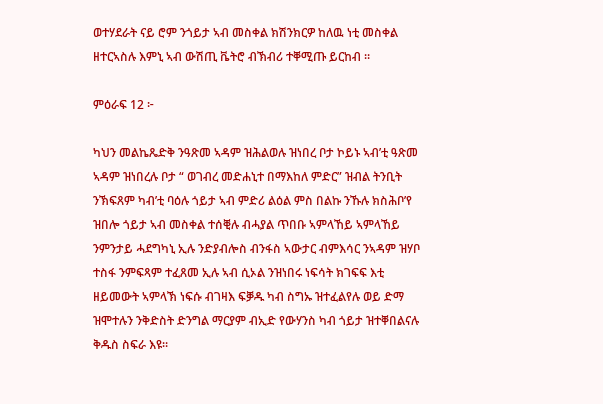ወተሃደራት ናይ ሮም ንጎይታ ኣብ መስቀል ክሽንክርዎ ከለዉ ነቲ መስቀል ዘተርኣስሉ እምኒ ኣብ ውሽጢ ቬትሮ ብኽብሪ ተቐሚጡ ይርከብ ።

ምዕራፍ 12 ፦

ካህን መልኬጼድቅ ንዓጽመ ኣዳም ዝሕልወሉ ዝነበረ ቦታ ኮይኑ ኣብ’ቲ ዓጽመ ኣዳም ዝነበረሉ ቦታ “ ወገብረ መድሐኒተ በማእከለ ምድር” ዝብል ትንቢት ንኽፍጸም ካብ’ቲ ባዕሉ ጎይታ ኣብ ምድሪ ልዕል ምስ በልኩ ንኹሉ ክስሕቦ’የ ዝበሎ ጎይታ ኣብ መስቀል ተሰቒሉ ብሓያል ጥበቡ ኣምላኸይ ኣምላኸይ ንምንታይ ሓደግካኒ ኢሉ ንድያብሎስ ብንፋስ ኣውታር ብምእሳር ንኣዳም ዝሃቦ ተስፋ ንምፍጻም ተፈጸመ ኢሉ ኣብ ሲኦል ንዝነበሩ ነፍሳት ክገፍፍ እቲ ዘይመውት ኣምላኽ ነፍሱ ብገዛእ ፍቓዱ ካብ ስግኡ ዝተፈልየሉ ወይ ድማ ዝሞተሉን ንቅድስት ድንግል ማርያም ብኢድ የውሃንስ ካብ ጎይታ ዝተቐበልናሉ ቅዱስ ስፍራ እዩ።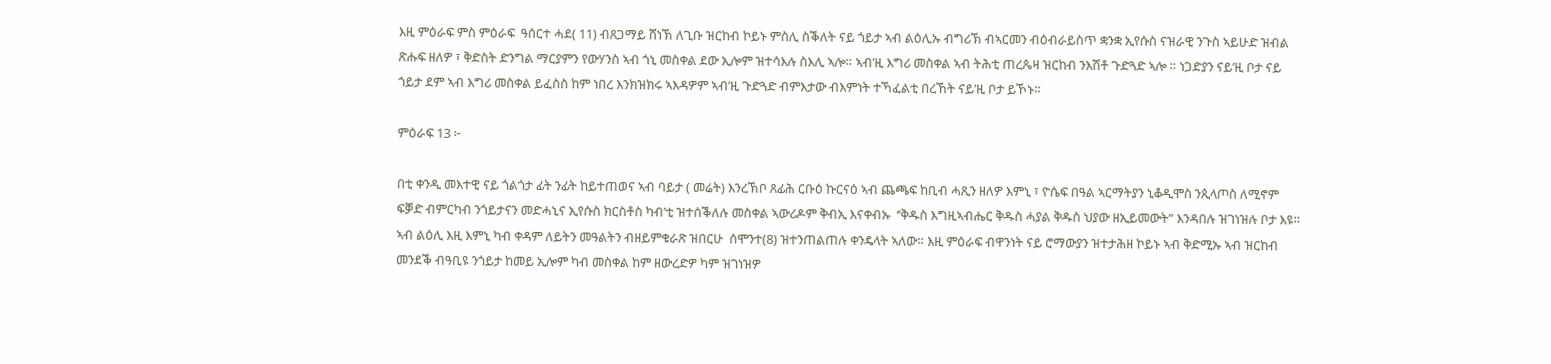እዚ ምዕራፍ ምስ ምዕራፍ  ዓሰርተ ሓደ( 11) ብጸጋማይ ሸነኽ ለጊቡ ዝርከብ ኮይኑ ምስሊ ስቕለት ናይ ጎይታ ኣብ ልዕሊኡ ብግሪኽ ብኣርመን ብዕብራይስጥ ቋንቋ ኢየሱስ ናዝራዊ ንጉስ ኣይሁድ ዝብል ጽሑፍ ዘለዎ ፣ ቅድስት ድንግል ማርያምን የውሃንስ ኣብ ጎኒ መስቀል ደው ኢሎም ዝተሳእሉ ስእሊ ኣሎ። ኣብ’ዚ እግሪ መስቀል ኣብ ትሕቲ ጠረጴዛ ዝርከብ ንእሽቶ ጉድጓድ ኣሎ ። ነጋድያን ናይ’ዚ ቦታ ናይ ጎይታ ደም ኣብ እግሪ መስቀል ይፈስስ ከም ነበረ እንክዝክሩ ኣእዳዎም ኣብ’ዚ ጉድጓድ ብምእታው ብእምነት ተኻፈልቲ በረኸት ናይ’ዚ ቦታ ይኾኑ።

ምዕራፍ 13 ፦

በቲ ቀንዲ መእተዊ ናይ ጎልጎታ ፊት ንፊት ከይተጠወና ኣብ ባይታ ( መሬት) እንረኽቦ ጸፊሕ ርቡዕ ኩርናዕ ኣብ ጨጫፍ ከቢብ ሓጺን ዘለዎ እምኒ ፣ ዮሴፍ በዓል ኣርማትያን ኒቆዲሞስ ንጲላጦስ ለሚኖም ፍቓድ ብምርካብ ንጎይታናን መድሓኒና ኢየሱስ ክርስቶስ ካብ’ቲ ዝተሰቕለሉ መስቀል ኣውሪዶም ቅብኢ እናቀብኡ  ‘’ቅዱስ እግዚኣብሔር ቅዱስ ሓያል ቅዱስ ህያው ዘኢይመውት” እንዳበሉ ዝገነዝሉ ቦታ እዩ። ኣብ ልዕሊ እዚ እምኒ ካብ ቀዳም ለይትን መዓልትን ብዘይምቁራጽ ዝበርሁ  ሰሞንተ(8) ዝተንጠልጠሉ ቀንዴላት ኣለው። እዚ ምዕራፍ ብዋንነት ናይ ሮማውያን ዝተታሕዘ ኮይኑ ኣብ ቅድሚኡ ኣብ ዝርከብ መንደቕ ብዓቢዩ ንጎይታ ከመይ ኢሎም ካብ መስቀል ከም ዘውረድዎ ካም ዝገነዝዎ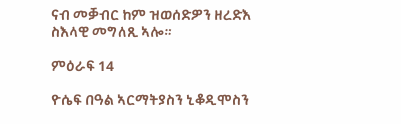ናብ መቓብር ከም ዝወሰድዎን ዘረድእ ስእላዊ መግለጺ ኣሎ።

ምዕራፍ 14

ዮሴፍ በዓል ኣርማትያስን ኒቆዲሞስን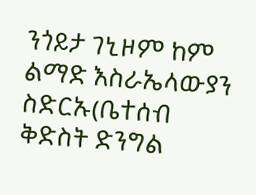ንጎይታ ገኒዞም ከም ልማድ እስራኤላውያን  ስድርኡ(ቤተሰብ  ቅድስት ድንግል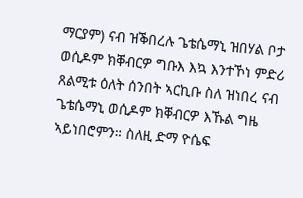ማርያም) ናብ ዝቕበረሉ ጌቴሴማኒ ዝበሃል ቦታ ወሲዶም ክቐብርዎ ግቡእ እኳ እንተኾነ ምድሪ ጸልሚቱ ዕለት ሰንበት ኣርኪቡ ስለ ዝነበረ ናብ ጌቴሴማኒ ወሲዶም ክቐብርዎ እኹል ግዜ ኣይነበሮምን። ስለዚ ድማ ዮሴፍ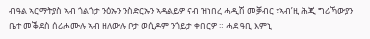ብዓል ኣርማትያስ ኣብ ጎልጎታ ንዕኡን ንስድርኡን ኣዳልይዎ ናብ ዝነበረ ሓዲሽ መቓብር ፣ኣብ’ዚ ሕጂ ግሪኻውያን ቤተ መቕደስ ሰሪሖሙሉ ኣብ ዘለውሉ ቦታ ወሲዶም ንጎይታ ቀበርዎ ። ሓደ ዓቢ እምኒ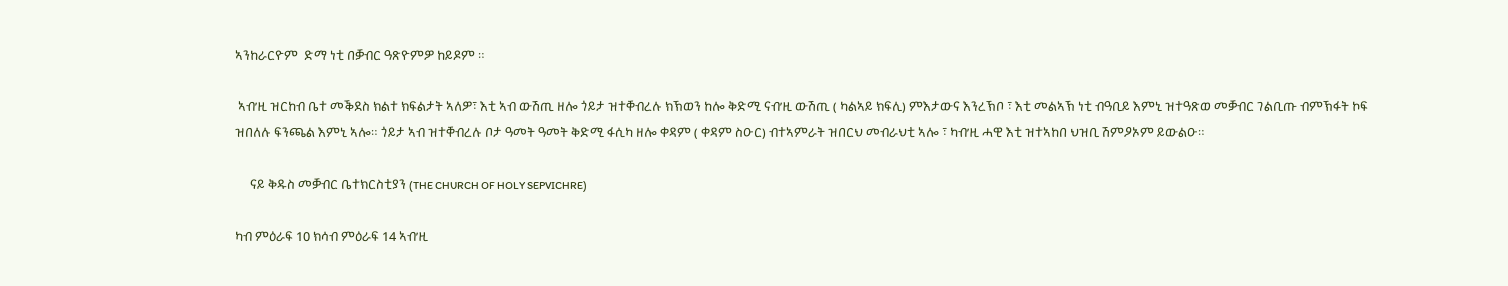ኣንከራርዮም  ድማ ነቲ በቓብር ዓጽዮምዎ ከይዶም ።

 ኣብ’ዚ ዝርከብ ቤተ መቕደስ ክልተ ክፍልታት ኣለዎ፣ እቲ ኣብ ውሽጢ ዘሎ ጎይታ ዝተቐብረሉ ክኽወን ከሎ ቅድሚ ናብ’ዚ ውሽጢ ( ካልኣይ ክፍሊ) ምእታውና እንረኽቦ ፣ እቲ መልኣኽ ነቲ ብዓቢይ እምኒ ዝተዓጽወ መቓብር ገልቢጡ ብምኽፋት ኮፍ ዝበለሉ ፍንጫል እምኒ ኣሎ። ጎይታ ኣብ ዝተቐብረሉ ቦታ ዓመት ዓመት ቅድሚ ፋሲካ ዘሎ ቀዳም ( ቀዳም ስዑር) ብተኣምራት ዝበርህ መብራህቲ ኣሎ ፣ ካብ’ዚ ሓዊ እቲ ዝተኣከበ ህዝቢ ሽምዖኦም ይውልዑ።

     ናይ ቅዱስ መቓብር ቤተክርስቲያን (THE CHURCH OF HOLY SEPVICHRE)

ካብ ምዕራፍ 10 ክሳብ ምዕራፍ 14 ኣብ’ዚ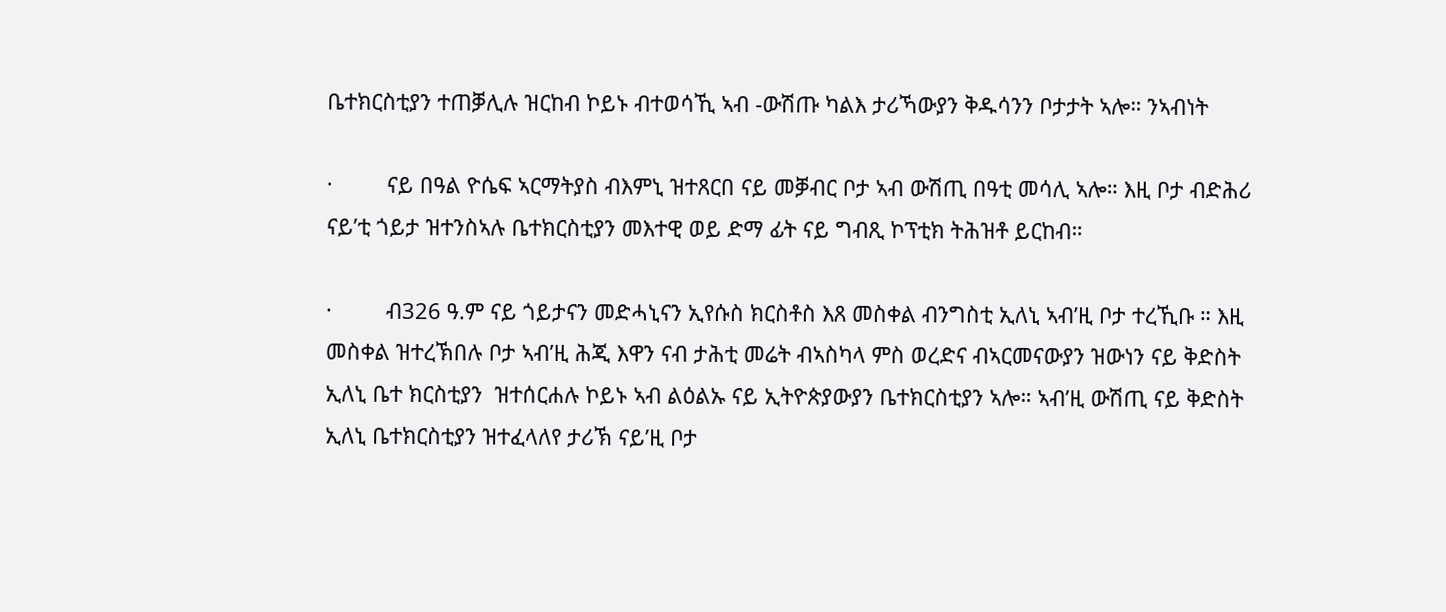ቤተክርስቲያን ተጠቓሊሉ ዝርከብ ኮይኑ ብተወሳኺ ኣብ -ውሽጡ ካልእ ታሪኻውያን ቅዱሳንን ቦታታት ኣሎ። ንኣብነት

·         ናይ በዓል ዮሴፍ ኣርማትያስ ብእምኒ ዝተጸርበ ናይ መቓብር ቦታ ኣብ ውሽጢ በዓቲ መሳሊ ኣሎ። እዚ ቦታ ብድሕሪ ናይ’ቲ ጎይታ ዝተንስኣሉ ቤተክርስቲያን መእተዊ ወይ ድማ ፊት ናይ ግብጺ ኮፕቲክ ትሕዝቶ ይርከብ።

·         ብ326 ዓ.ም ናይ ጎይታናን መድሓኒናን ኢየሱስ ክርስቶስ እጸ መስቀል ብንግስቲ ኢለኒ ኣብ’ዚ ቦታ ተረኺቡ ። እዚ መስቀል ዝተረኽበሉ ቦታ ኣብ’ዚ ሕጂ እዋን ናብ ታሕቲ መሬት ብኣስካላ ምስ ወረድና ብኣርመናውያን ዝውነን ናይ ቅድስት ኢለኒ ቤተ ክርስቲያን  ዝተሰርሐሉ ኮይኑ ኣብ ልዕልኡ ናይ ኢትዮጵያውያን ቤተክርስቲያን ኣሎ። ኣብ’ዚ ውሽጢ ናይ ቅድስት ኢለኒ ቤተክርስቲያን ዝተፈላለየ ታሪኽ ናይ’ዚ ቦታ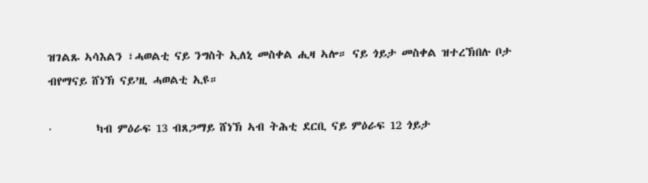ዝገልጹ ኣሳእልን ፣ሓወልቲ ናይ ንግስት ኢለኒ መስቀል ሒዛ ኣሎ። ናይ ጎይታ መስቀል ዝተረኽበሉ ቦታ ብየማናይ ሸነኽ ናይ’ዚ ሓወልቲ ኢዩ።

·         ካብ ምዕራፍ 13 ብጸጋማይ ሸነኽ ኣብ ትሕቲ ደርቢ ናይ ምዕራፍ 12 ጎይታ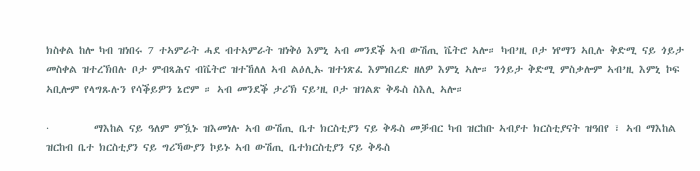ክስቀል ከሎ ካብ ዝነበሩ 7 ተኣምራት ሓደ ብተኣምራት ዝነቅዕ እምኒ ኣብ መንደቕ ኣብ ውሽጢ ቬትሮ ኣሎ። ካብ’ዚ ቦታ ነየማን ኣቢሉ ቅድሚ ናይ ጎይታ መስቀል ዝተረኽበሉ ቦታ ምብጻሕና ብቬትሮ ዝተኸለለ ኣብ ልዕሊኡ ዝተነጽፈ እምነበረድ ዘለዎ እምኒ ኣሎ። ንጎይታ ቅድሚ ምስቃሎም ኣብ’ዚ እምኒ ኮፍ ኣቢሎም የላግጹሉን የሳቕይዎን ኔሮም ። ኣብ መንደቕ ታሪኽ ናይ’ዚ ቦታ ዝገልጽ ቅዱስ ስእሊ ኣሎ።

·         ማእከል ናይ ዓለም ምዃኑ ዝእመነሉ ኣብ ውሽጢ ቤተ ክርስቲያን ናይ ቅዱስ መቓብር ካብ ዝርከቡ ኣብያተ ክርስቲያናት ዝዓበየ ፣ ኣብ ማእከል ዝርከብ ቤተ ክርስቲያን ናይ ግሪኻውያን ኮይኑ ኣብ ውሽጢ ቤተክርስቲያን ናይ ቅዱስ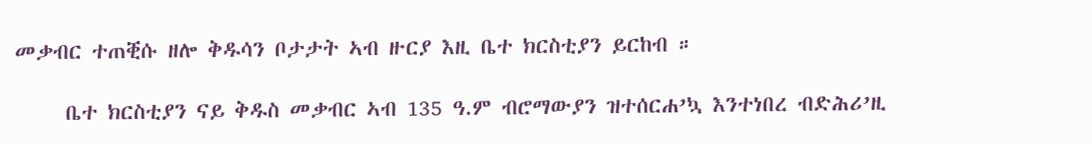መቃብር ተጠቒሱ ዘሎ ቅዱሳን ቦታታት ኣብ ዙርያ እዚ ቤተ ክርስቲያን ይርከብ ።

     ቤተ ክርስቲያን ናይ ቅዱስ መቃብር ኣብ 135 ዓ.ም ብሮማውያን ዝተሰርሐ’ኳ እንተነበረ ብድሕሪ’ዚ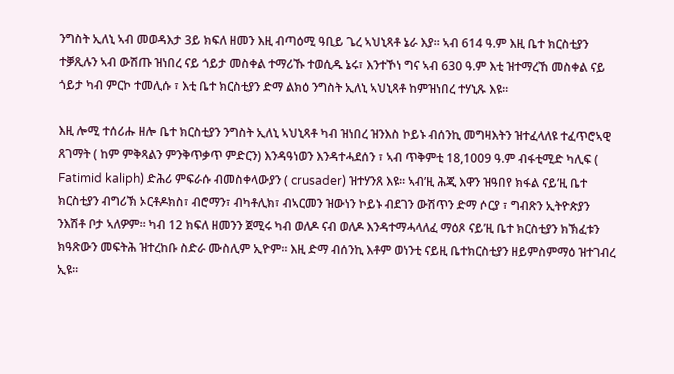ንግስት ኢለኒ ኣብ መወዳእታ 3ይ ክፍለ ዘመን እዚ ብጣዕሚ ዓቢይ ጌረ ኣህኒጻቶ ኔራ እያ። ኣብ 614 ዓ.ም እዚ ቤተ ክርስቲያን ተቓጺሉን ኣብ ውሽጡ ዝነበረ ናይ ጎይታ መስቀል ተማሪኹ ተወሲዱ ኔሩ፣ እንተኾነ ግና ኣብ 630 ዓ.ም እቲ ዝተማረኸ መስቀል ናይ ጎይታ ካብ ምርኮ ተመሊሱ ፣ እቲ ቤተ ክርስቲያን ድማ ልክዕ ንግስት ኢለኒ ኣህኒጻቶ ከምዝነበረ ተሃኒጹ እዩ።

እዚ ሎሚ ተሰሪሑ ዘሎ ቤተ ክርስቲያን ንግስት ኢለኒ ኣህኒጻቶ ካብ ዝነበረ ዝንእስ ኮይኑ ብሰንኪ መግዛእትን ዝተፈላለዩ ተፈጥሮኣዊ ጸገማት ( ከም ምቅጻልን ምንቅጥቃጥ ምድርን) እንዳዓነወን እንዳተሓደሰን ፣ ኣብ ጥቅምቲ 18,1009 ዓ.ም ብፋቲሚድ ካሊፍ ( Fatimid kaliph) ድሕሪ ምፍራሱ ብመስቀላውያን ( crusader) ዝተሃንጸ እዩ። ኣብ’ዚ ሕጂ እዋን ዝዓበየ ክፋል ናይ’ዚ ቤተ ክርስቲያን ብግሪኽ ኦርቶዶክስ፣ ብሮማን፣ ብካቶሊክ፣ ብኣርመን ዝውነን ኮይኑ ብደገን ውሽጥን ድማ ሶርያ ፣ ግብጽን ኢትዮጵያን ንእሽቶ ቦታ ኣለዎም። ካብ 12 ክፍለ ዘመንን ጀሚሩ ካብ ወለዶ ናብ ወለዶ እንዳተማሓላለፈ ማዕጾ ናይ’ዚ ቤተ ክርስቲያን ክኽፈቱን ክዓጽውን መፍትሕ ዝተረከቡ ስድራ ሙስሊም ኢዮም። እዚ ድማ ብሰንኪ እቶም ወነንቲ ናይዚ ቤተክርስቲያን ዘይምስምማዕ ዝተገብረ ኢዩ።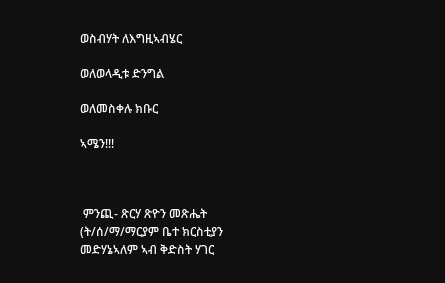ወስብሃት ለእግዚኣብሄር

ወለወላዲቱ ድንግል

ወለመስቀሉ ክቡር

ኣሜን!!!



 ምንጪ- ጽርሃ ጽዮን መጽሔት (ት/ሰ/ማ/ማርያም ቤተ ክርስቲያን መድሃኔኣለም ኣብ ቅድስት ሃገር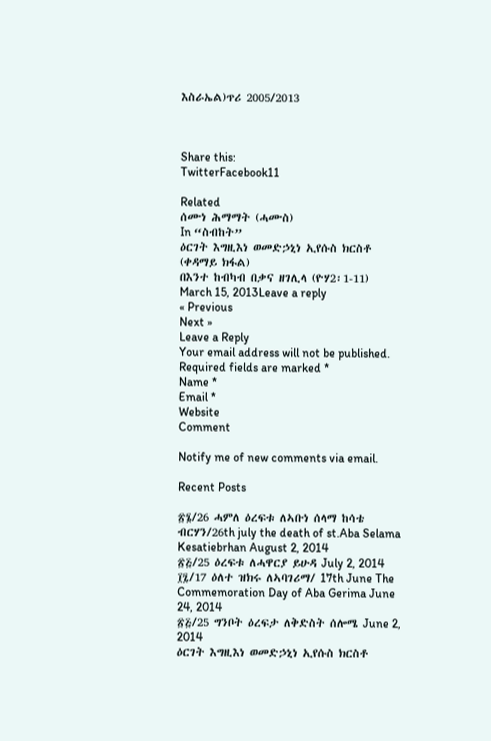እስራኤል)ጥሪ 2005/2013



Share this:
TwitterFacebook11

Related
ሰሙነ ሕማማት (ሓሙስ)
In “ስብከት”
ዕርገት እግዚእነ ወመድኃኒነ ኢየሱስ ክርስቶ (ቀዳማይ ክፋል)
በእንተ ከብካብ በቃና ዘገሊላ (ዮሃ2፡1-11)
March 15, 2013Leave a reply
« Previous
Next »
Leave a Reply
Your email address will not be published. Required fields are marked *
Name *
Email *
Website
Comment

Notify me of new comments via email.

Recent Posts

፳፮/26 ሓምለ ዕረፍቱ ለኣቡነ ሰላማ ከሳቴ ብርሃን/26th july the death of st.Aba Selama Kesatiebrhan August 2, 2014
፳፭/25 ዕረፍቱ ለሓዋርያ ይሁዳ July 2, 2014
፲፯/17 ዕለተ ዝክሩ ለኣባገሪማ/ 17th June The Commemoration Day of Aba Gerima June 24, 2014
፳፭/25 ግንቦት ዕረፍታ ለቅድስት ሰሎሜ June 2, 2014
ዕርገት እግዚእነ ወመድኃኒነ ኢየሱስ ክርስቶ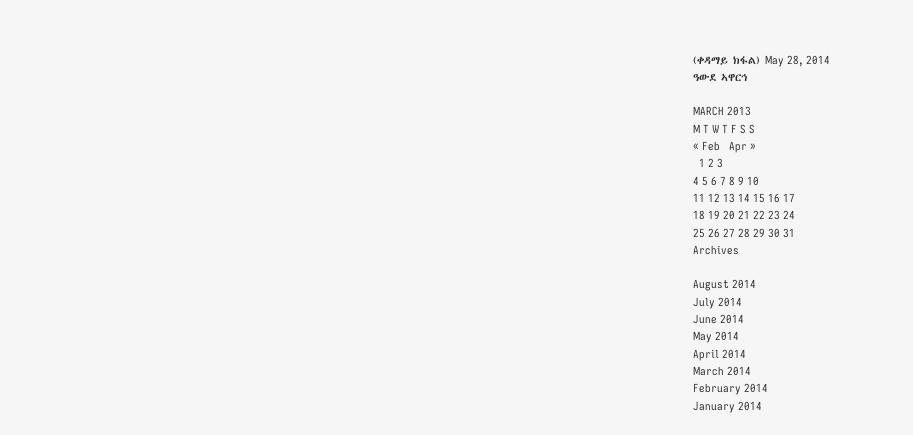(ቀዳማይ ክፋል) May 28, 2014
ዓውደ ኣዋርኅ

MARCH 2013
M T W T F S S
« Feb   Apr »
  1 2 3
4 5 6 7 8 9 10
11 12 13 14 15 16 17
18 19 20 21 22 23 24
25 26 27 28 29 30 31
Archives

August 2014
July 2014
June 2014
May 2014
April 2014
March 2014
February 2014
January 2014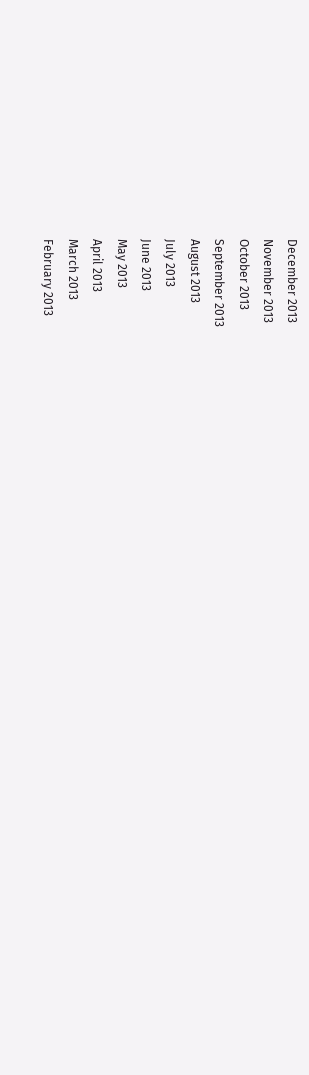December 2013
November 2013
October 2013
September 2013
August 2013
July 2013
June 2013
May 2013
April 2013
March 2013
February 2013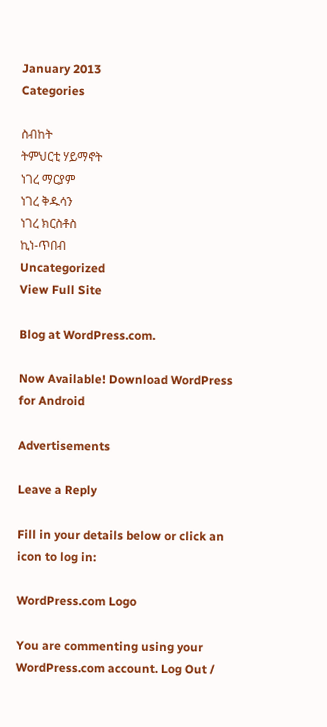January 2013
Categories

ስብከት
ትምህርቲ ሃይማኖት
ነገረ ማርያም
ነገረ ቅዱሳን
ነገረ ክርስቶስ
ኪነ-ጥበብ
Uncategorized
View Full Site

Blog at WordPress.com.

Now Available! Download WordPress for Android

Advertisements

Leave a Reply

Fill in your details below or click an icon to log in:

WordPress.com Logo

You are commenting using your WordPress.com account. Log Out /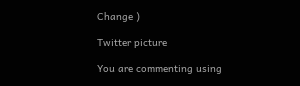Change )

Twitter picture

You are commenting using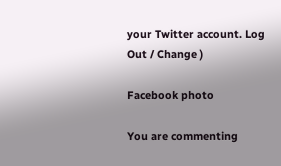your Twitter account. Log Out / Change )

Facebook photo

You are commenting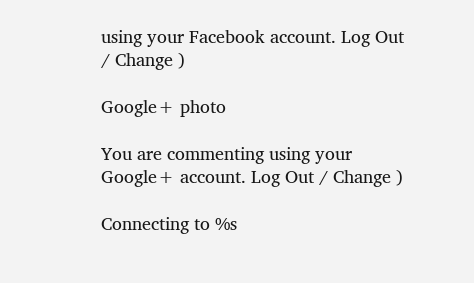using your Facebook account. Log Out / Change )

Google+ photo

You are commenting using your Google+ account. Log Out / Change )

Connecting to %s